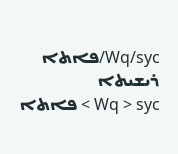Wq/syc/ܦܐܬܐ ܪܝܫܝܬܐ
Wq > syc > ܦܐܬܐ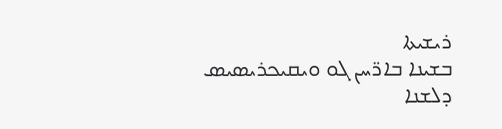ܪܝܫܝܬܐ
ܒܫܝܢܐ ܒܐܪ̈ܚܢ ܓܘ ܘܝܩܝܟܪܝܣܝܣ ܕܠܫܢܐ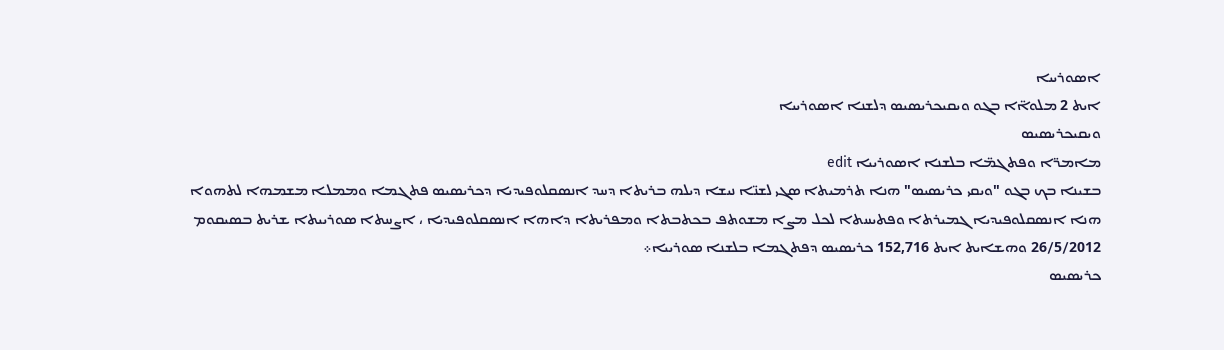ܐܣܘܪܝܝܐ
ܐܝܬ 2 ܡܠܘܐ̈ܐ ܒܓܘ ܘܝܩܝܟܪܝܣܝܣ ܕܠܫܢܐ ܐܣܘܪܝܝܐ
ܘܝܩܝܟܪܝܣܝܣ
ܡܐܡܪ̈ܐ ܘܦܬܓܡ̈ܐ ܒܠܫܢܐ ܐܣܘܪܝܝܐ edit
ܒܫܝܢܐ ܒܟ ܒܓܘ "ܘܝܩܝ ܟܪܝܣܝܣ" ܗܢܐ ܬܪܡܝܬܐ ܣܓܝ ܠܫܢ̈ܐ ܢܝܫܐ ܕܝܠܗ ܒܪܝܬܐ ܕܚܕ ܐܢܣܩܠܘܦܝܕܝܐ ܕܟܪܝܣܝܣ ܦܬܓܡܐ ܘܡܡܠܐ ܡܫܡܗܐ ܠܬܗܘܐ ܗܢܐ ܐܢܣܩܠܘܦܝܕܝܐ ܓܡܝܪܬܐ ܘܦܬܝܚܬܐ ܠܟܠ ܡܨܐ ܡܫܘܬܦ ܒܟܬܒܬܐ ܘܡܦܪܝܬܐ ܕܐܗܐ ܐܢܣܩܠܘܦܝܕܝܐ ، ܐܨܚܬܐ ܣܘܪܝܝܬܐ ܫܪܝܬ ܒܣܝܩܘܡ 26/5/2012 ܘܗܫܐܝܬ ܐܝܬ 152,716 ܟܪܝܣܝܣ ܕܦܬܓܡܐ ܒܠܫܢܐ ܣܘܪܝܝܐ܀
ܟܪܝܣܝܣ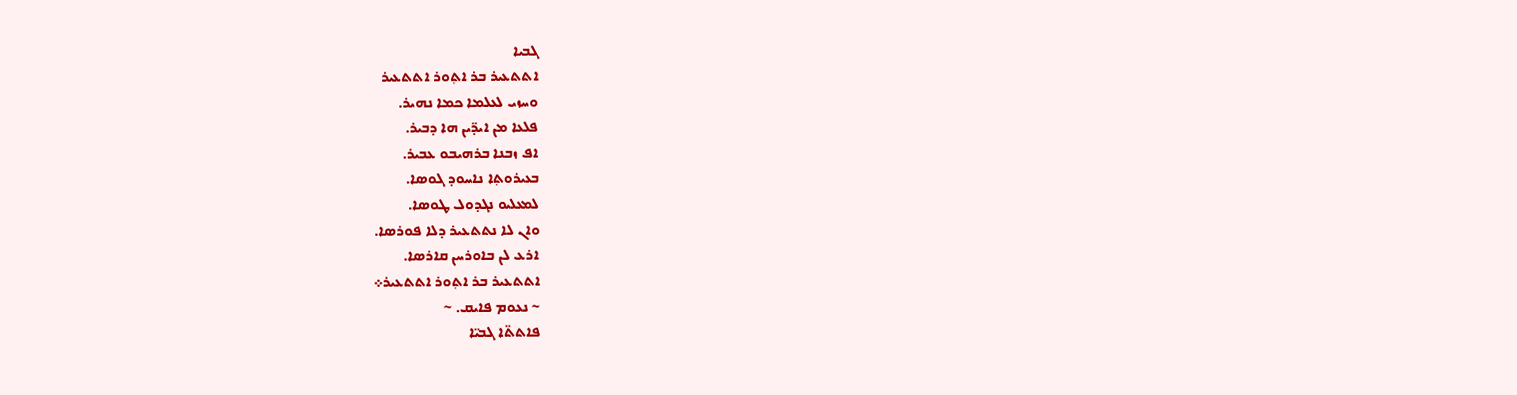ܓܒܝܐ
ܐܬܬܥܝܪ ܒܪ ܐܬ݂ܘܪ ܐܬܬܥܝܪ
ܘܚܙܝ ܠܥܠܡܐ ܟܡܐ ܢܗܝܪ.
ܦܠܥܐ ܡܢ ܐܝܕ̈ܝܢ ܗܐ ܕܒܝܪ.
ܐܦ ܙܒܢܐ ܒܪܗܝܒܘ ܥܒܝܪ.
ܒܥܝܪܘܬ݂ܐ ܢܐܚܘܕ ܓܘܣܐ.
ܠܡܥܠܝܘ ܢܓܕܘܠ ܛܘܣܐ.
ܘܐܢ ܠܐ ܢܬܬܥܝܪ ܕܠܐ ܦܘܪܣܐ.
ܐܪܥ ܠܢ ܒܐܘܪܚܢ ܩܐܪܣܐ.
ܐܬܬܥܝܪ ܒܪ ܐܬ݂ܘܪ ܐܬܬܥܝܪ܀
~ ܢܥܘܡ ܦܐܝܩ. ~
ܦܐܬܬ̈ܐ ܓܒܝ̈ܐ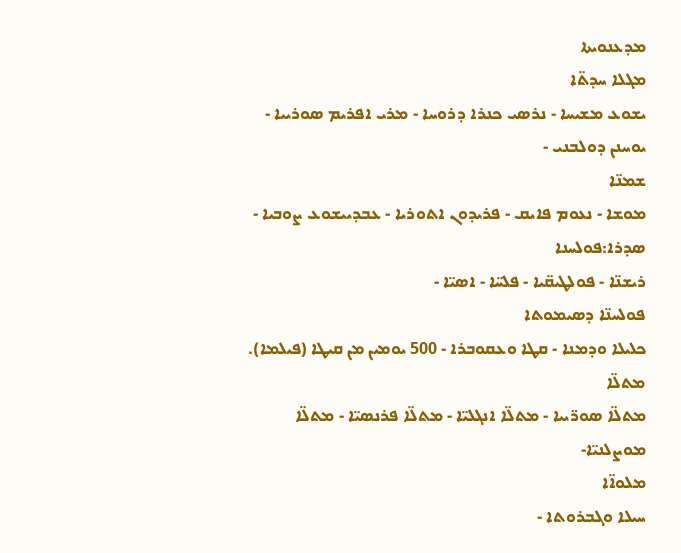ܡܕܥܢܘܝܬܐ
ܡܓܠܐ ܚܕܬ̈ܐ
ܝܫܘܥ ܡܫܝܚܐ - ܢܪܣܝ ܟܢܪܐ ܕܪܘܚܐ - ܡܪܝ ܐܦܪܝܡ ܣܘܪܝܝܐ - ܝܘܚܢܢ ܕܘܠܒܢܝ -
ܫܡܢ̈ܐ
ܡܘܫܐ - ܢܥܘܡ ܦܐܝܩ - ܦܪܝܕܘܢ ܐܬܘܪܝܐ - ܥܒܕܝܝܫܘܥ ܨܘܒܝܐ -
ܣܕܪܐ:ܦܘܠܚܢܐ
ܪܝܫܢ̈ܐ - ܦܘܠܛܝܩ̈ܝܐ - ܦܠܚ̈ܐ - ܐܣܝ̈ܐ -
ܦܘܠܚܢ̈ܐ ܕܣܝܡܘܬܐ
ܟܠܝܠܐ ܘܕܡܢܐ - ܩܛܐ ܘܥܩܘܒܪܐ - 500 ܝܘܡܝܢ ܡܢ ܩܝܛܐ (ܦܝܠܡܐ).
ܡܬܠ̈ܐ
ܡܬܠ̈ܐ ܣܘܪ̈ܝܝܐ - ܡܬܠ̈ܐ ܐܢܓܠܝ̈ܐ - ܡܬܠ̈ܐ ܦܪܢܣܝ̈ܐ - ܡܬܠ̈ܐ ܡܘܨܠܢܝ̈ܐ-
ܡܠܘܐ̈ܐ
ܚܝܠܐ ܘܓܒܪܘܬܐ -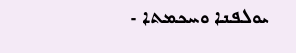ܝܘܠܦܢܐ ܘܚܟܡܬܐ -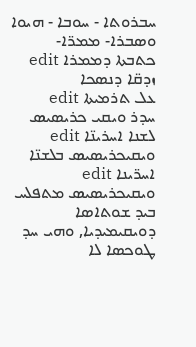ܚܒܪܘܬܐ - ܚܘܒܐ - ܗܝܘܐ ܘܣܒܪܐ- ܡܡܪ̈ܐ-
ܟܬܒܬܐ ܕܡܡܪܐ edit
ܙܕܩ̈ܐ ܕܢܣܟܐ
ܥܠ ܬܪܡܝܬܐ edit
ܚܕܪ ܘܝܩܝ ܟܪܝܣܝܣ
ܠܫܢܐ ܐܚܪܝܢ̈ܐ edit
ܘܝܩܝܟܪܝܣܝܣ ܒܠܫܢ̈ܐ ܐܚܪ̈ܝܢܐ edit
ܘܝܩܝܟܪܝܣܝܣ ܡܬܦܠܚ ܒܝܕ ܫܘܬܐܣܐ ܕܘܝܩܝܡܝܕܝܐ, ܘܗܝ ܚܕ ܛܘܟܣܐ ܠܐ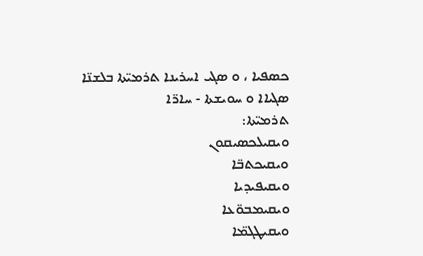ܟܣܦܝܐ ، ܘ ܣܓܝ ܐܚܪܝܢܐ ܬܪܡܝ̈ܬܐ ܒܠܫܢ̈ܐ ܣܓܝܐܐ ܘ ܚܘܝܫܬܐ - ܚܐܪ̈ܐ
ܬܪܡܝ̈ܬܐ:
ܘܝܩܝܠܟܣܝܩܘܢ
ܘܝܩܝܟܬܒ̈ܐ
ܘܝܩܝܦܝܕܝܐ
ܘܝܩܝܡܒܘ̈ܥܐ
ܘܝܩܝܛܓܡ̈ܐ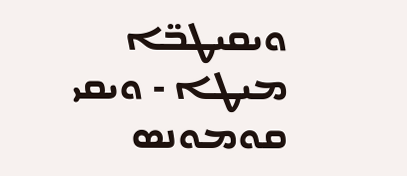ܘܝܩܝܛܒ̈ܐ
ܡܝܛܐ - ܘܝܩܝ
ܩܘܡܘܢܣ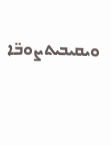ܘܝܩܝܒܝܬܨܘܒ̈ܐ